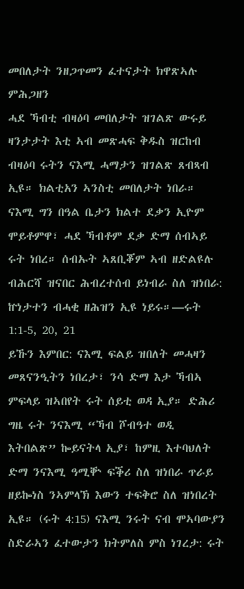መበለታት ንዘጋጥመን ፈተናታት ክዋጽኣሉ ምሕጋዘን
ሓደ ኻብቲ ብዛዕባ መበለታት ዝገልጽ ውሩይ ዛንታታት እቲ ኣብ መጽሓፍ ቅዱስ ዝርከብ ብዛዕባ ሩትን ናእሚ ሓማታን ዝገልጽ ጸብጻብ ኢዩ። ክልቲአን ኣንስቲ መበለታት ነበራ። ናእሚ ግን በዓል ቤታን ክልተ ደቃን ኢዮም ሞይቶምዋ፣ ሓደ ኻብቶም ደቃ ድማ ሰብኣይ ሩት ነበረ። ሰብኡት ኣጸቢቖም ኣብ ዘድልዩሉ ብሕርሻ ዝናበር ሕብረተሰብ ይነብራ ስለ ዝነበራ: ኵነታተን ብሓቂ ዘሕዝን ኢዩ ነይሩ።—ሩት 1:1-5, 20, 21
ይኹን እምበር: ናእሚ ፍልይ ዝበለት መሓዛን መጸናንዒትን ነበረታ፣ ንሳ ድማ እታ ኻብኣ ምፍላይ ዝኣበየት ሩት ሰይቲ ወዳ ኢያ። ድሕሪ ግዜ ሩት ንናእሚ “ኻብ ሾብዓተ ወዲ እትበልጽ” ኰይናትላ ኢያ፣ ከምዚ እተባህለት ድማ ንናእሚ ዓሚቝ ፍቕሪ ስለ ዝነበራ ጥራይ ዘይኰነስ ንኣምላኽ እውን ተፍቅሮ ስለ ዝነበረት ኢዩ። (ሩት 4:15) ናእሚ ንሩት ናብ ሞኣባውያን ስድራኣን ፈተውታን ክትምለስ ምስ ነገረታ: ሩት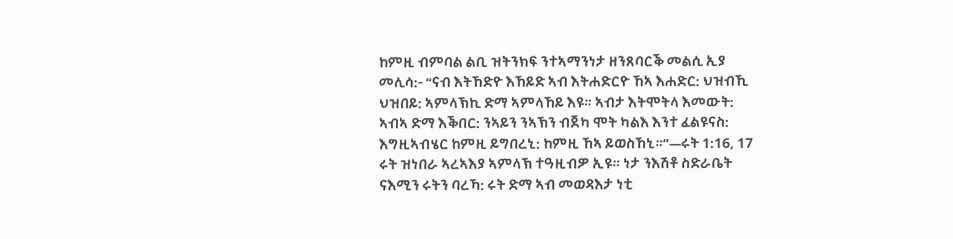ከምዚ ብምባል ልቢ ዝትንክፍ ንተኣማንነታ ዘንጸባርቕ መልሲ ኢያ መሊሳ:- “ናብ እትኸድዮ እኸይድ ኣብ እትሐድርዮ ኸኣ እሐድር: ህዝብኺ ህዝበይ: ኣምላኽኪ ድማ ኣምላኸይ እዩ። ኣብታ እትሞትላ እመውት: ኣብኣ ድማ እቕበር: ንኣይን ንኣኽን ብጀካ ሞት ካልእ እንተ ፈልዩናስ: እግዚኣብሄር ከምዚ ይግበረኒ: ከምዚ ኸኣ ይወስኸኒ።”—ሩት 1:16, 17
ሩት ዝነበራ ኣረኣእያ ኣምላኽ ተዓዚብዎ ኢዩ። ነታ ንእሽቶ ስድራቤት ናእሚን ሩትን ባረኻ: ሩት ድማ ኣብ መወዳእታ ነቲ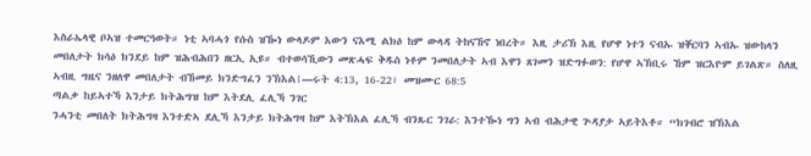እስራኤላዊ ቦኣዝ ተመርዓወት። ነቲ ኣባሓጎ የሱስ ዝዀነ ውላዶም እውን ናእሚ ልክዕ ከም ውላዳ ትከናኸኖ ነበረት። እዚ ታሪኽ እዚ የሆዋ ነተን ናብኡ ዝቐርባን ኣብኡ ዝውከላን መበለታት ክሳዕ ክንደይ ከም ዝሕብሕበን ዘርኢ ኢዩ። ብተወሳኺውን መጽሓፍ ቅዱስ ነቶም ንመበለታት ኣብ እዋን ጸገመን ዝድግፉወን: የሆዋ ኣኽቢሩ ኸም ዝርእዮም ይገልጽ። ስለዚ ኣብዚ ግዜና ንዘለዋ መበለታት ብኸመይ ክንድግፈን ንኽእል፧—ሩት 4:13, 16-22፣ መዝሙር 68:5
ጣልቃ ከይኣተኻ እንታይ ክትሕግዝ ከም እትደሊ ፈሊኻ ንገር
ንሓንቲ መበለት ክትሕግዛ እንተድኣ ደሊኻ እንታይ ክትሕግዛ ከም እትኽእል ፈሊኻ ብንጹር ንገራ: እንተዀነ ግን ኣብ ብሕታዊ ጕዳያታ ኣይትእቶ። “ክገብሮ ዝኽእል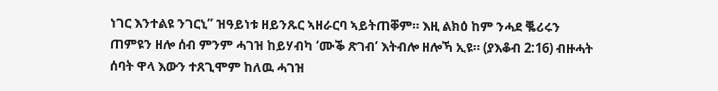ነገር እንተልዩ ንገርኒ” ዝዓይነቱ ዘይንጹር ኣዘራርባ ኣይትጠቐም። እዚ ልክዕ ከም ንሓደ ቘሪሩን ጠምዩን ዘሎ ሰብ ምንም ሓገዝ ከይሃብካ ‘ሙቕ ጽገብ’ እትብሎ ዘሎኻ ኢዩ። (ያእቆብ 2:16) ብዙሓት ሰባት ዋላ እውን ተጸጊሞም ከለዉ ሓገዝ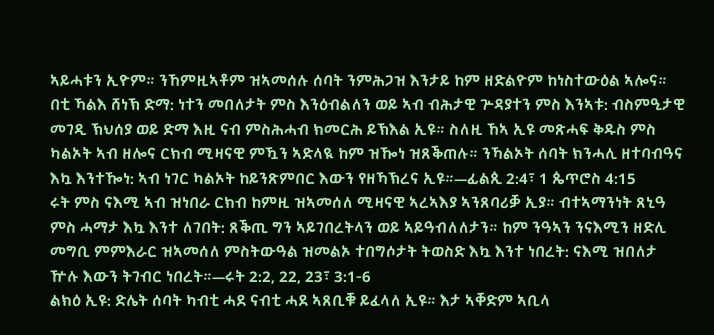ኣይሓቱን ኢዮም። ንኸምዚኣቶም ዝኣመሰሉ ሰባት ንምሕጋዝ እንታይ ከም ዘድልዮም ከነስተውዕል ኣሎና። በቲ ኻልእ ሸነኽ ድማ: ነተን መበለታት ምስ እንዕብልለን ወይ ኣብ ብሕታዊ ጕዳያተን ምስ እንኣቱ: ብስምዒታዊ መገዲ ኽህሰያ ወይ ድማ እዚ ናብ ምስሕሓብ ክመርሕ ይኽእል ኢዩ። ስለዚ ኸኣ ኢዩ መጽሓፍ ቅዱስ ምስ ካልኦት ኣብ ዘሎና ርክብ ሚዛናዊ ምዃን ኣድላዪ ከም ዝዀነ ዝጸቕጠሉ። ንኻልኦት ሰባት ክንሓሊ ዘተባብዓና እኳ እንተዀነ: ኣብ ነገር ካልኦት ከይንጽምበር እውን የዘኻኽረና ኢዩ።—ፊልጲ 2:4፣ 1 ጴጥሮስ 4:15
ሩት ምስ ናእሚ ኣብ ዝነበራ ርክብ ከምዚ ዝኣመሰለ ሚዛናዊ ኣረኣእያ ኣንጸባሪቓ ኢያ። ብተኣማንነት ጸኒዓ ምስ ሓማታ እኳ እንተ ለገበት: ጸቕጢ ግን ኣይገበረትላን ወይ ኣይዓብለለታን። ከም ንዓኣን ንናእሚን ዘድሊ መግቢ ምምእራር ዝኣመሰለ ምስትውዓል ዝመልኦ ተበግሶታት ትወስድ እኳ እንተ ነበረት: ናእሚ ዝበለታ ዅሉ እውን ትገብር ነበረት።—ሩት 2:2, 22, 23፣ 3:1-6
ልክዕ ኢዩ: ድሌት ሰባት ካብቲ ሓደ ናብቲ ሓደ ኣጸቢቑ ይፈላለ ኢዩ። እታ ኣቐድም ኣቢላ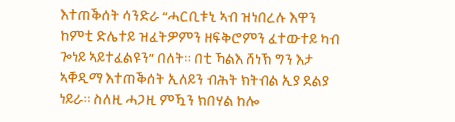እተጠቕሰት ሳንድራ “ሓርቢቱኒ ኣብ ዝነበረሉ እዋን ከምቲ ድሌተይ ዝፈትዎምን ዘፍቅሮምን ፈተውተይ ካብ ጐነይ ኣይተፈልዩን” በለት። በቲ ኻልእ ሸነኽ ግን እታ ኣቐዲማ እተጠቕሰት ኢለይን ብሕት ክትብል ኢያ ደልያ ነይራ። ስለዚ ሓጋዚ ምዃን ክበሃል ከሎ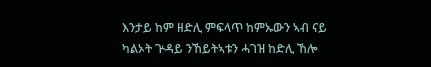እንታይ ከም ዘድሊ ምፍላጥ ከምኡውን ኣብ ናይ ካልኦት ጕዳይ ንኸይትኣቱን ሓገዝ ከድሊ ኸሎ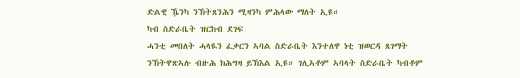ድልዊ ዄንካ ንኽትጸንሕን ሚዛንካ ምሕላው ማለት ኢዩ።
ካብ ስድራቤት ዝርከብ ደገፍ
ሓንቲ መበለት ሓላዪን ፈቃርን ኣባል ስድራቤት እንተለዋ ነቲ ዝወርዳ ጸገማት ንኽትዋጽኣሉ ብዙሕ ክሕግዛ ይኽእል ኢዩ። ገሊኣቶም ኣባላት ስድራቤት ካብቶም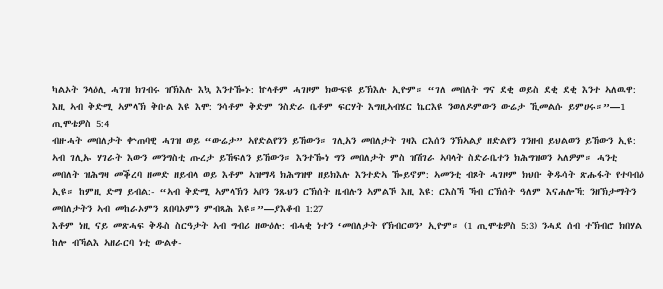ካልኦት ንላዕሊ ሓገዝ ክገብሩ ዝኽእሉ እኳ እንተዀኑ: ኵላቶም ሓገዞም ክውፍዩ ይኽእሉ ኢዮም። “ገለ መበለት ግና ደቂ ወይስ ደቂ ደቂ እንተ ኣለዉዋ: እዚ ኣብ ቅድሚ ኣምላኽ ቅቡል እዩ እሞ: ንሳቶም ቅድም ንስድራ ቤቶም ፍርሃት እግዚኣብሄር ኬርእዩ ንወለዶምውን ውሬታ ኺመልሱ ይምሀሩ።”—1 ጢሞቴዎስ 5:4
ብዙሓት መበለታት ቍጠባዊ ሓገዝ ወይ “ውሬታ” ኣየድልየንን ይኸውን። ገሊአን መበለታት ገዛእ ርእሰን ንኽኣልያ ዘድልየን ገንዘብ ይህልወን ይኸውን ኢዩ: ኣብ ገሊኡ ሃገራት እውን መንግስቲ ጡረታ ይኸፍለን ይኸውን። እንተዀነ ግን መበለታት ምስ ዝሽገራ ኣባላት ስድራቤተን ክሕግዝወን ኣለዎም። ሓንቲ መበለት ዝሕግዛ መቕረባ ዘመድ ዘይብላ ወይ እቶም ኣዝማዳ ክሕግዝዋ ዘይክእሉ እንተድኣ ዀይኖም: ኣመንቲ ብጾት ሓገዞም ክህቡ ቅዱሳት ጽሑፋት የተባብዕ ኢዩ። ከምዚ ድማ ይብል:- “ኣብ ቅድሚ ኣምላኽን ኣቦን ንጹህን ርኽሰት ዜብሉን ኣምልኾ እዚ እዩ: ርእስኻ ኻብ ርኽሰት ዓለም እናሐሎኻ: ንዘኽታማትን መበለታትን ኣብ መከራኦምን ጸበባኦምን ምብጻሕ እዩ።”—ያእቆብ 1:27
እቶም ነዚ ናይ መጽሓፍ ቅዱስ ስርዓታት ኣብ ግብሪ ዘውዕሉ: ብሓቂ ነተን ‘መበለታት የኽብርወን’ ኢዮም። (1 ጢሞቴዎስ 5:3) ንሓደ ሰብ ተኽብሮ ክበሃል ከሎ ብኻልእ ኣዘራርባ ነቲ ውልቀ-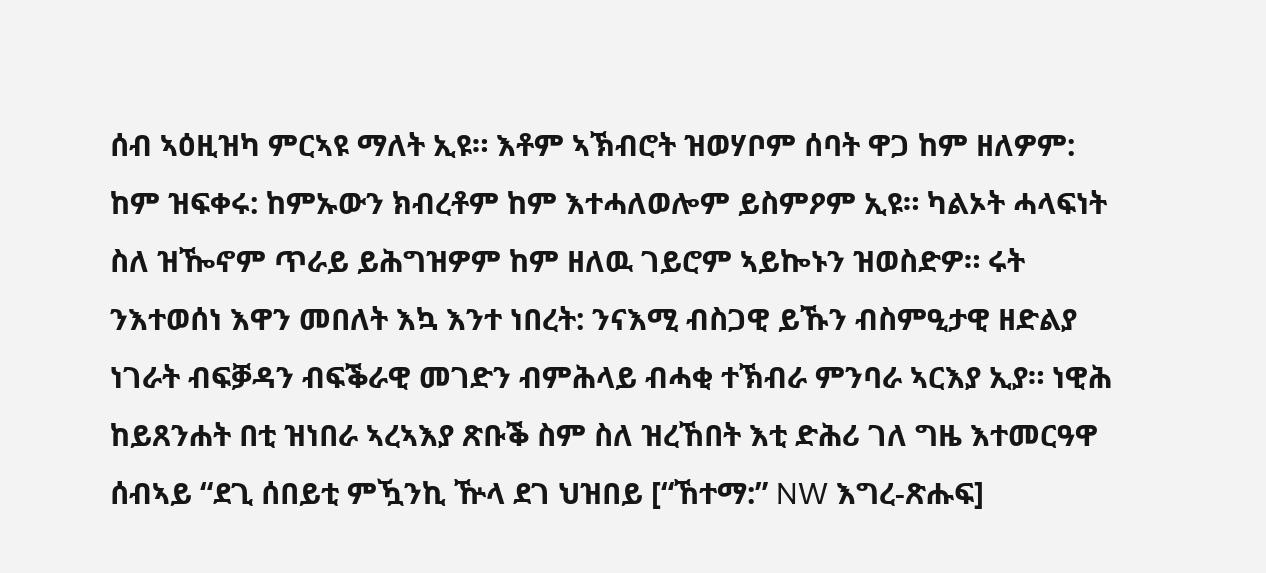ሰብ ኣዕዚዝካ ምርኣዩ ማለት ኢዩ። እቶም ኣኽብሮት ዝወሃቦም ሰባት ዋጋ ከም ዘለዎም: ከም ዝፍቀሩ: ከምኡውን ክብረቶም ከም እተሓለወሎም ይስምዖም ኢዩ። ካልኦት ሓላፍነት ስለ ዝዀኖም ጥራይ ይሕግዝዎም ከም ዘለዉ ገይሮም ኣይኰኑን ዝወስድዎ። ሩት ንእተወሰነ እዋን መበለት እኳ እንተ ነበረት: ንናእሚ ብስጋዊ ይኹን ብስምዒታዊ ዘድልያ ነገራት ብፍቓዳን ብፍቕራዊ መገድን ብምሕላይ ብሓቂ ተኽብራ ምንባራ ኣርእያ ኢያ። ነዊሕ ከይጸንሐት በቲ ዝነበራ ኣረኣእያ ጽቡቕ ስም ስለ ዝረኸበት እቲ ድሕሪ ገለ ግዜ እተመርዓዋ ሰብኣይ “ደጊ ሰበይቲ ምዃንኪ ዅላ ደገ ህዝበይ [“ኸተማ:” NW እግረ-ጽሑፍ]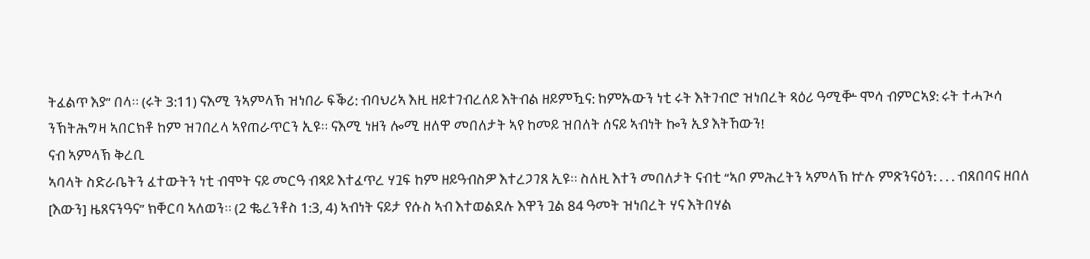ትፈልጥ እያ” በላ። (ሩት 3:11) ናእሚ ንኣምላኽ ዝነበራ ፍቕሪ: ብባህሪኣ እዚ ዘይተገብረለይ እትብል ዘይምዃና: ከምኡውን ነቲ ሩት እትገብሮ ዝነበረት ጻዕሪ ዓሚቝ ሞሳ ብምርኣያ: ሩት ተሓጒሳ ንኽትሕግዛ ኣበርክቶ ከም ዝገበረላ ኣየጠራጥርን ኢዩ። ናእሚ ነዘን ሎሚ ዘለዋ መበለታት ኣየ ከመይ ዝበለት ሰናይ ኣብነት ኰን ኢያ እትኸውን!
ናብ ኣምላኽ ቅረቢ
ኣባላት ስድራቤትን ፈተውትን ነቲ ብሞት ናይ መርዓ ብጻይ እተፈጥረ ሃጓፍ ከም ዘይዓብስዎ እተረጋገጸ ኢዩ። ስለዚ እተን መበለታት ናብቲ “ኣቦ ምሕረትን ኣምላኽ ኵሉ ምጽንናዕን: . . . ብጸበባና ዘበለ [እውን] ዜጸናንዓና” ክቐርባ ኣለወን። (2 ቈረንቶስ 1:3, 4) ኣብነት ናይታ የሱስ ኣብ እተወልደሉ እዋን ጓል 84 ዓመት ዝነበረት ሃና እትበሃል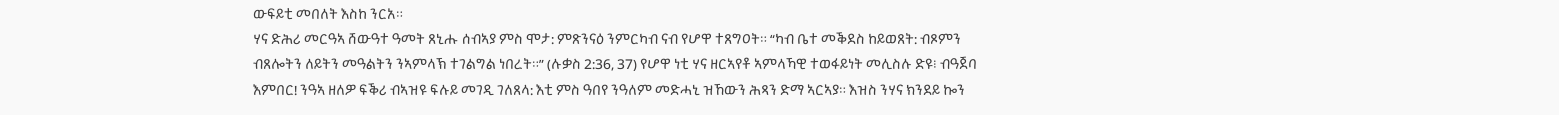ውፍይቲ መበለት እስከ ንርአ።
ሃና ድሕሪ መርዓኣ ሸውዓተ ዓመት ጸኒሑ ሰብኣያ ምስ ሞታ: ምጽንናዕ ንምርካብ ናብ የሆዋ ተጸግዐት። “ካብ ቤተ መቕደስ ከይወጸት: ብጾምን ብጸሎትን ለይትን መዓልትን ንኣምላኽ ተገልግል ነበረት።” (ሉቃስ 2:36, 37) የሆዋ ነቲ ሃና ዘርኣየቶ ኣምላኻዊ ተወፋይነት መሊስሉ ድዩ፧ ብዓጀባ እምበር! ንዓኣ ዘለዎ ፍቕሪ ብኣዝዩ ፍሉይ መገዲ ገለጸላ: እቲ ምስ ዓበየ ንዓለም መድሓኒ ዝኸውን ሕጻን ድማ ኣርኣያ። እዝስ ንሃና ክንደይ ኰን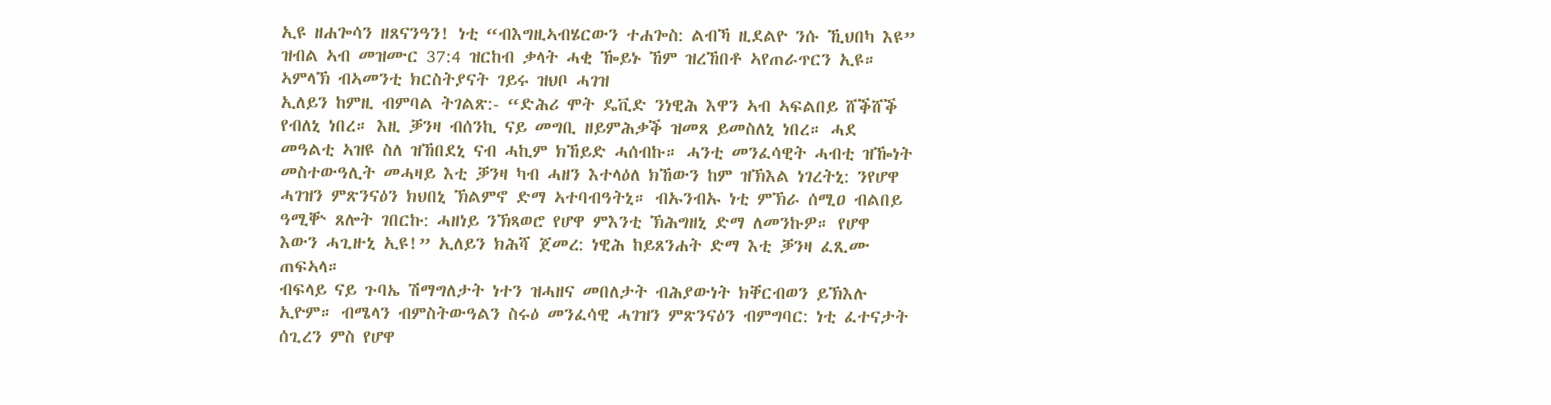ኢዩ ዘሐጐሳን ዘጸናንዓን! ነቲ “ብእግዚኣብሄርውን ተሐጐስ: ልብኻ ዚደልዮ ንሱ ኺህበካ እዩ” ዝብል ኣብ መዝሙር 37:4 ዝርከብ ቃላት ሓቂ ዀይኑ ኸም ዝረኸበቶ ኣየጠራጥርን ኢዩ።
ኣምላኽ ብኣመንቲ ክርስትያናት ገይሩ ዝህቦ ሓገዝ
ኢለይን ከምዚ ብምባል ትገልጽ:- “ድሕሪ ሞት ዴቪድ ንነዊሕ እዋን ኣብ ኣፍልበይ ሸቕሸቕ የብለኒ ነበረ። እዚ ቓንዛ ብሰንኪ ናይ መግቢ ዘይምሕቃቕ ዝመጸ ይመስለኒ ነበረ። ሓደ መዓልቲ ኣዝዩ ስለ ዝኸበደኒ ናብ ሓኪም ክኸይድ ሓሰብኩ። ሓንቲ መንፈሳዊት ሓብቲ ዝዀነት መስተውዓሊት መሓዛይ እቲ ቓንዛ ካብ ሓዘን እተላዕለ ክኸውን ከም ዝኽእል ነገረትኒ: ንየሆዋ ሓገዝን ምጽንናዕን ክህበኒ ኽልምኖ ድማ ኣተባብዓትኒ። ብኡንብኡ ነቲ ምኽራ ሰሚዐ ብልበይ ዓሚቝ ጸሎት ገበርኩ: ሓዘነይ ንኽጻወሮ የሆዋ ምእንቲ ኽሕግዘኒ ድማ ለመንኩዎ። የሆዋ እውን ሓጊዙኒ ኢዩ!” ኢለይን ክሕሻ ጀመረ: ነዊሕ ከይጸንሐት ድማ እቲ ቓንዛ ፈጺሙ ጠፍኣላ።
ብፍላይ ናይ ጉባኤ ሽማግለታት ነተን ዝሓዘና መበለታት ብሕያውነት ክቐርብወን ይኽእሉ ኢዮም። ብሜላን ብምስትውዓልን ስሩዕ መንፈሳዊ ሓገዝን ምጽንናዕን ብምግባር: ነቲ ፈተናታት ሰጊረን ምስ የሆዋ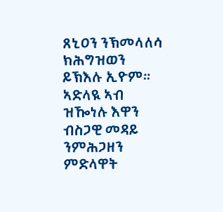ጸኒዐን ንኽመላለሳ ክሕግዝወን ይኽእሉ ኢዮም። ኣድላዪ ኣብ ዝዀነሉ እዋን ብስጋዊ መዳይ ንምሕጋዘን ምድላዋት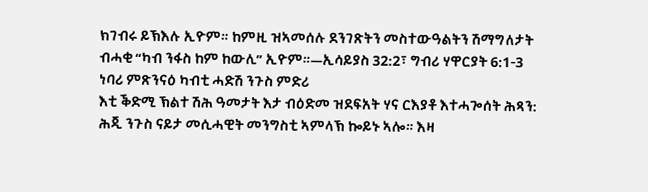ክገብሩ ይኽእሉ ኢዮም። ከምዚ ዝኣመሰሉ ደንገጽትን መስተውዓልትን ሽማግለታት ብሓቂ “ካብ ንፋስ ከም ከውሊ” ኢዮም።—ኢሳይያስ 32:2፣ ግብሪ ሃዋርያት 6:1-3
ነባሪ ምጽንናዕ ካብቲ ሓድሽ ንጉስ ምድሪ
እቲ ቕድሚ ኽልተ ሽሕ ዓመታት እታ ብዕድመ ዝደፍአት ሃና ርእያቶ እተሓጐሰት ሕጻን: ሕጂ ንጉስ ናይታ መሲሓዊት መንግስቲ ኣምላኽ ኰይኑ ኣሎ። እዛ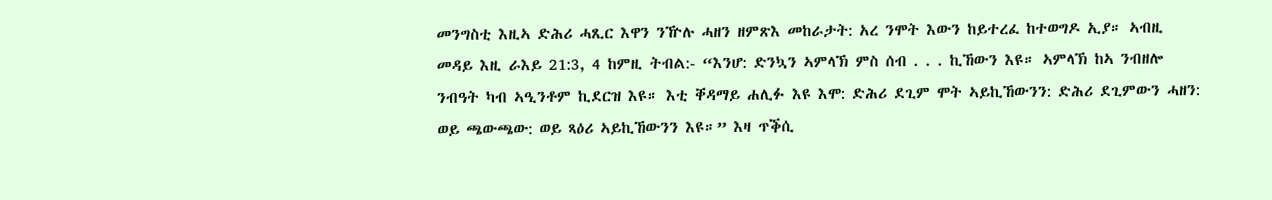መንግስቲ እዚኣ ድሕሪ ሓጺር እዋን ንዅሉ ሓዘን ዘምጽእ መከራታት: አረ ንሞት እውን ከይተረፈ ከተወግዶ ኢያ። ኣብዚ መዳይ እዚ ራእይ 21:3, 4 ከምዚ ትብል:- “እንሆ: ድንኳን ኣምላኽ ምስ ሰብ . . . ኪኸውን እዩ። ኣምላኽ ከኣ ንብዘሎ ንብዓት ካብ ኣዒንቶም ኪደርዝ እዩ። እቲ ቐዳማይ ሐሊፉ እዩ እሞ: ድሕሪ ደጊም ሞት ኣይኪኸውንን: ድሕሪ ደጊምውን ሓዘን: ወይ ጫውጫው: ወይ ጻዕሪ ኣይኪኸውንን እዩ።” እዛ ጥቕሲ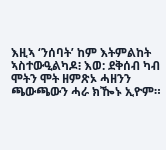እዚኣ ‘ንሰባት’ ከም እትምልከት ኣስተውዒልካዶ፧ እወ: ደቅሰብ ካብ ሞትን ሞት ዘምጽኦ ሓዘንን ጫውጫውን ሓራ ክዀኑ ኢዮም።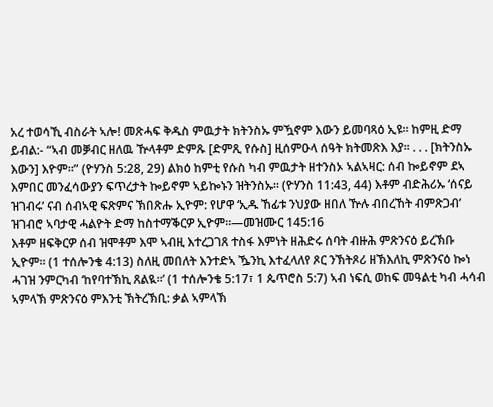አረ ተወሳኺ ብስራት ኣሎ! መጽሓፍ ቅዱስ ምዉታት ክትንስኡ ምዃኖም እውን ይመባጻዕ ኢዩ። ከምዚ ድማ ይብል:- “ኣብ መቓብር ዘለዉ ዅላቶም ድምጹ [ድምጺ የሱስ] ዚሰምዑላ ሰዓት ክትመጽእ እያ። . . . [ክትንስኡ እውን] እዮም።” (ዮሃንስ 5:28, 29) ልክዕ ከምቲ የሱስ ካብ ምዉታት ዘተንስኦ ኣልኣዛር: ሰብ ኰይኖም ደኣ እምበር መንፈሳውያን ፍጥረታት ኰይኖም ኣይኰኑን ዝትንስኡ። (ዮሃንስ 11:43, 44) እቶም ብድሕሪኡ ‘ሰናይ ዝገብሩ’ ናብ ሰብኣዊ ፍጽምና ኽበጽሑ ኢዮም: የሆዋ ‘ኢዱ ኸፊቱ ንህያው ዘበለ ዅሉ ብበረኸት ብምጽጋብ’ ዝገብሮ ኣባታዊ ሓልዮት ድማ ከስተማቕርዎ ኢዮም።—መዝሙር 145:16
እቶም ዘፍቅርዎ ሰብ ዝሞቶም እሞ ኣብዚ እተረጋገጸ ተስፋ እምነት ዘሕድሩ ሰባት ብዙሕ ምጽንናዕ ይረኽቡ ኢዮም። (1 ተሰሎንቄ 4:13) ስለዚ መበለት እንተድኣ ዄንኪ እተፈላለየ ጾር ንኽትጾሪ ዘኽእለኪ ምጽንናዕ ኰነ ሓገዝ ንምርካብ ‘ከየባተኽኪ ጸልዪ።’ (1 ተሰሎንቄ 5:17፣ 1 ጴጥሮስ 5:7) ኣብ ነፍሲ ወከፍ መዓልቲ ካብ ሓሳብ ኣምላኽ ምጽንናዕ ምእንቲ ኽትረኽቢ: ቃል ኣምላኽ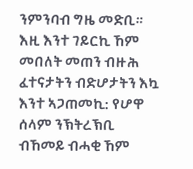ንምንባብ ግዜ መድቢ። እዚ እንተ ገይርኪ ኸም መበለት መጠን ብዙሕ ፈተናታትን ብድሆታትን እኳ እንተ ኣጋጠመኪ: የሆዋ ሰላም ንኽትረኽቢ ብኸመይ ብሓቂ ኸም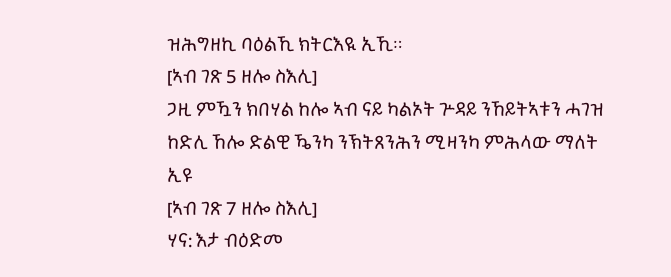ዝሕግዘኪ ባዕልኺ ክትርእዪ ኢኺ።
[ኣብ ገጽ 5 ዘሎ ስእሊ]
ጋዚ ምዃን ክበሃል ከሎ ኣብ ናይ ካልኦት ጕዳይ ንኸይትኣቱን ሓገዝ ከድሊ ኸሎ ድልዊ ዄንካ ንኽትጸንሕን ሚዛንካ ምሕላው ማለት ኢዩ
[ኣብ ገጽ 7 ዘሎ ስእሊ]
ሃና: እታ ብዕድመ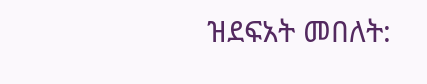ዝደፍአት መበለት: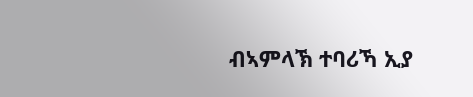ብኣምላኽ ተባሪኻ ኢያ